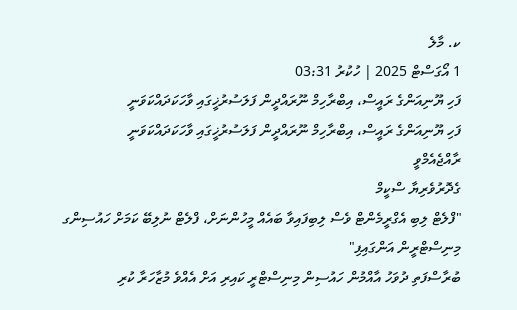ކ. މާލެ
1 އޯގަސްޓް 2025 | ހުކުރު 03:31
ފަހި ޔޫނިއަންގެ ރައީސް، އިބްރާހިމް ނޫރައްދީން ފަލަސުރުޚީގައި ވާހަކަދައްކަވަނީ
ފަހި ޔޫނިއަންގެ ރައީސް، އިބްރާހިމް ނޫރައްދީން ފަލަސުރުޚީގައި ވާހަކަދައްކަވަނީ
ރާއްޖެއެމްވީ
ގެދޮރުވެރިޔާ ސްކީމް
"ފްލެޓް ލިބި އެގްރީމެންޓް ވެސް ލިބިފައިވާ ބައެއް މީހުންނަށް، ފްލެޓް ނުލިބޭ ކަމަށް ހައުސިންގ މިނިސްޓްރީން އަންގައިފި"
ބުރާސްފަތި ދުވަހު އާއްމުން ހައުސިން މިނިސްޓްރީ ކައިރި އަށް އެއްވެ މުޒާހަރާ ކުރި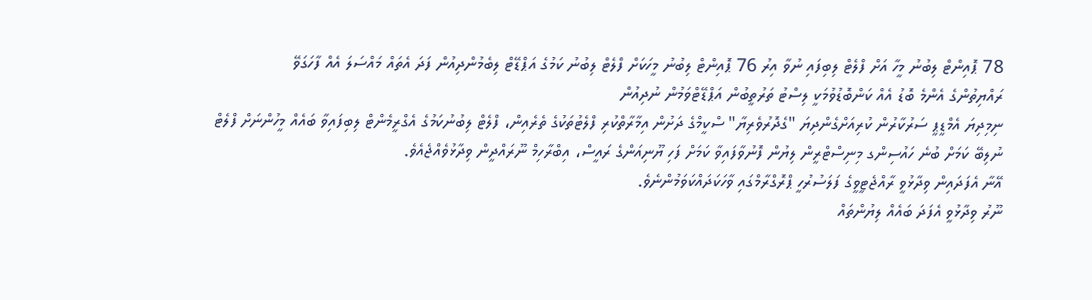78 ޕޮއިންޓް ލިބުނު މީހާ އަށް ފްލެޓް ލިބިފައި ނުވާ އިރު 76 ޕޮއިންޓް ލިބުނު މީހަކަށް ފްލެޓް ލިބުނު ކަމުގެ އަޕްޑޭޓް ލިބެމުންދިއުން ފަދަ އެތައް މައްސަލަ އެއް ފާހަގަވޭ
ރައްޔިތުންގެ އެންމެ ބޮޑު އެއް ކަންބޮޑުވުމަކީ ލިސްޓު ތަރުތީބުން އަޕްޑޭޓްވަމުން ނުދިއުން
ނިމިދިޔަ އެމްޑީޕީ ސަރުކާރުން ކުރިއަށްގެންދިޔަ "ގެދޮރުވެރިޔާ" ސްކީމްގެ ދަށުން އިމާރާތްކުރި ފްލެޓުތަކުގެ ތެރެއިން، ފްލެޓް ލިބުނުކަމުގެ އެގްރީމެންޓް ލިބިފައިވާ ބައެއް މީހުންނަށް ފްލެޓް ނުލިބޭ ކަމަށް ބުނެ ހައުސިންގ މިނިސްޓްރީން ލިޔުން ފޮނުވާފައިވާ ކަމަށް ފަހި ޔޫނިއަންގެ ރައީސް، އިބްރާހިމް ނޫރައްދީން ވިދާޅުވެއްޖެއެވެ.
އޭނާ އެފަދައިން ވިދާޅުވީ ރާއްޖެޓީވީގެ ފަލަސުރުހީ ޕްރޮގްރާމްގައި ވާހަކަދައްކަވަމުންނެވެ.
ނޫރު ވިދާޅުވީ އެފަދަ ބައެއް ލިޔުންތައް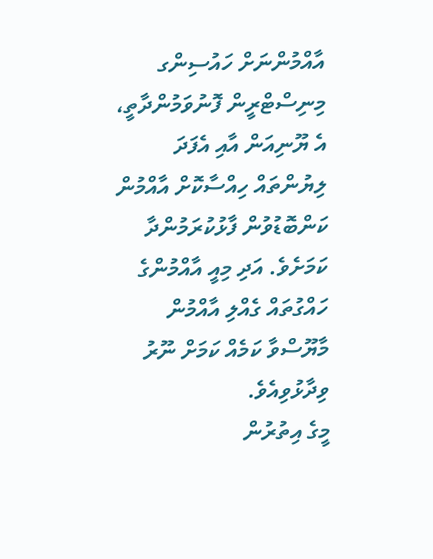އާއްމުންނަށް ހައުސިންގ މިނިސްޓްރީން ފޮނުވަމުންދާތީ، އެ ޔޫނިއަން އާއި އެފަދަ ލިޔުންތައް ހިއްސާކޮށް އާއްމުން ކަންބޮޑުވުން ފާޅުކުރަމުންދާ ކަމަށެވެ. އަދި މިއީ އާއްމުންގެ ހައްގުތައް ގެއްލި އާއްމުން މާޔޫސްވާ ކަމެއް ކަމަށް ނޫރު ވިދާޅުވިއެވެ.
މީގެ އިތުރުން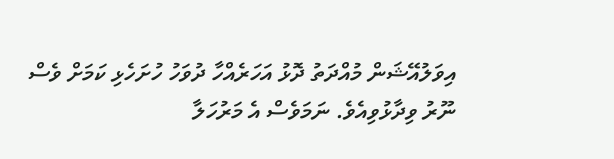އިވަލުއޭޝަން މުއްދަތު ދޮޅު އަހަރެއްހާ ދުވަހު ހުށަހެޅި ކަމަށް ވެސް ނޫރު ވިދާޅުވިއެވެ. ނަމަވެސް އެ މަރުހަލާ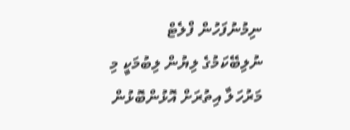ނިމުނުފަހުން ފްލެޓް ނުލިބޭކަމުގެ ލިޔުން ލިބުމަކީ މި މަރުހަލާ އިތުރަށް އޮޅުންބޮޅުން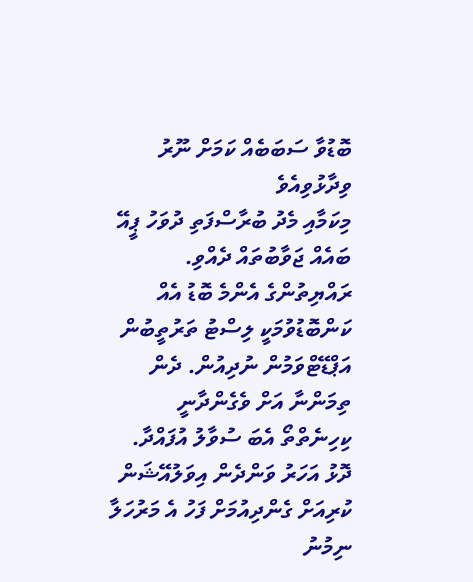ބޮޑުވާ ސަބަބެއް ކަމަށް ނޫރު ވިދާޅުވިއެވެ
މިކަމާއި މެދު ބުރާސްފަތި ދުވަހު ޕީއޭ ބައެއް ޖަވާބުތައް ދެއްވި. ރައްޔިތުންގެ އެންމެ ބޮޑު އެއް ކަންބޮޑުވުމަކީ ލިސްޓު ތަރުތީބުން އަޕްޑޭޓްވަމުން ނުދިއުން. ދެން ތިމަންނާ އަށް ވެގެންދާނީ ކިހިނެތްތޯ އެބަ ސުވާލު އުފައްދާ. ދޮޅު އަހަރު ވަންދެން އިވަލުއޭޝަން ކުރިއަށް ގެންދިއުމަށް ފަހު އެ މަރުހަލާ ނިމުނު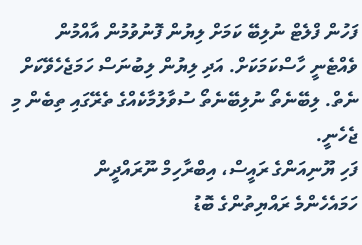ފަހުން ފްލެޓް ނުލިބޭ ކަމަށް ލިޔުން ފޮނުވުމުން އާއްމުން ވެއްޓެނީ ހާސްކަމަކަށް. އަދި ލިޔުން ލިބުނަސް ހަމަޖެހެވޭކަށް ނެތް. ލިބޭނެތޯ ނުލިބޭނެތޯ ސުވާލުމާކެއްގެ ތެރޭގައި ތިބެން މި ޖެހެނީ.
ފަހި ޔޫނިއަންގެ ރައީސް، އިބްރާހިމް ނޫރައްދީން
ހަމައެހެންމެ ރައްޔިތުންގެ ބޮޑު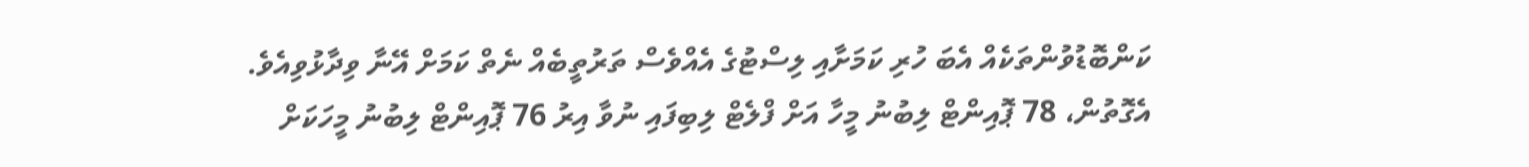ކަންބޮޑުވުންތަކެއް އެބަ ހުރި ކަމަށާއި ލިސްޓުގެ އެއްވެސް ތަރުތީބެއް ނެތް ކަމަށް އޭނާ ވިދާޅުވިއެވެ. އެގޮތުން، 78 ޕޮއިންޓް ލިބުނު މީހާ އަށް ފްލެޓް ލިބިފައި ނުވާ އިރު 76 ޕޮއިންޓް ލިބުނު މީހަކަށް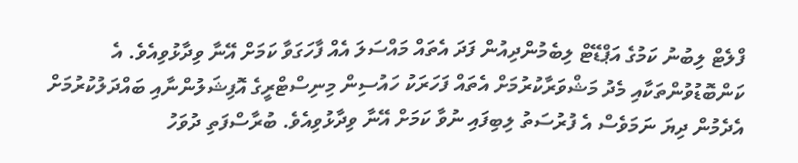ފްލެޓް ލިބުނު ކަމުގެ އަޕްޑޭޓް ލިބެމުންދިއުން ފަދަ އެތައް މައްސަލަ އެއް ފާހަގަވާ ކަމަށް އޭނާ ވިދާޅުވިއެވެ. އެ ކަންބޮޑުވުންތަކާއި މެދު މަޝްވަރާކުރުމަށް އެތައް ފަހަރަކު ހައުސިން މިނިސްޓްރީގެ އޮފިޝަލުންނާއި ބައްދަލުކުރުމަށް އެދެމުން ދިޔަ ނަމަވެސް އެ ފުރުސަތު ލިބިފައި ނުވާ ކަމަށް އޭނާ ވިދާޅުވިއެވެ. ބުރާސްފަތި ދުވަހު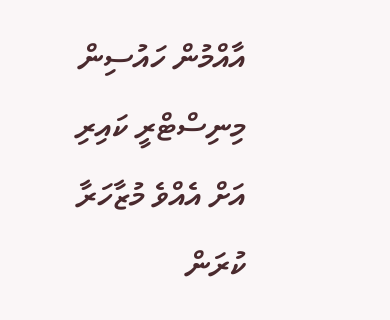އާއްމުން ހައުސިން މިނިސްޓްރީ ކައިރި އަށް އެއްވެ މުޒާހަރާ ކުރަން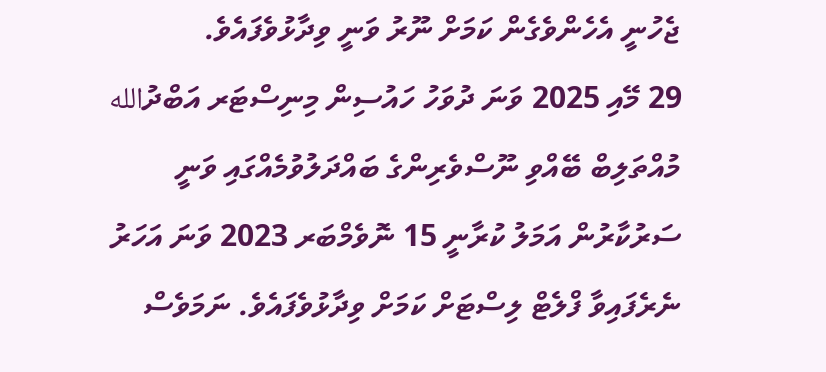ޖެހުނީ އެހެންވެގެން ކަމަށް ނޫރު ވަނީ ވިދާޅުވެފައެވެ.
29 މޭއި 2025 ވަނަ ދުވަހު ހައުސިން މިނިސްޓަރ އަބްދުالله މުއްތަލިބް ބޭއްވި ނޫސްވެރިންގެ ބައްދަލުވުމެއްގައި ވަނީ ސަރުކާރުން އަމަލު ކުރާނީ 15 ނޮވެމްބަރ 2023 ވަނަ އަހަރު ނެރެފައިވާ ފްލެޓް ލިސްޓަށް ކަމަށް ވިދާޅުވެފައެވެ. ނަމަވެސް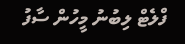ފްލެޓް ލިބުނު މީހުން ސާފު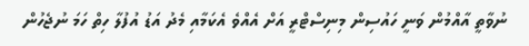ނުވާތީ އާއްމުން ވަނީ ހައުސިން މިނިސްޓްރީ އަށް އެއްވެ އެކަމާއި މެދު އަޑު އުފުލާ ހިތް ހަމަ ނުޖެހުން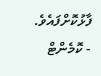ފާޅުކޮށްފައެވެ.
- ކޮމެންޓް